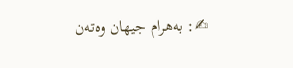✍: بەهرام جیهان وەتەن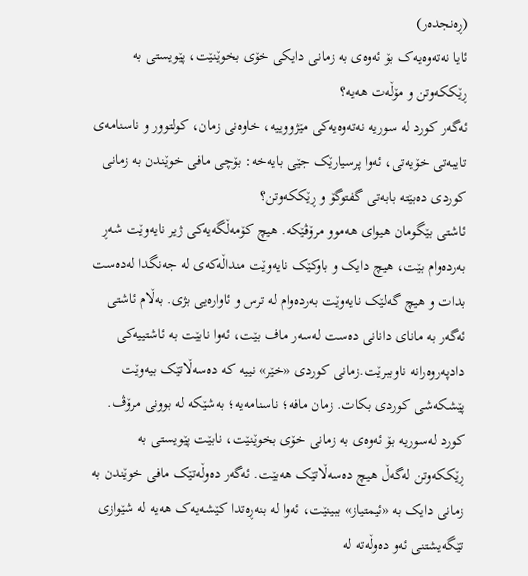(ڕەنجدەر)
ئایا نەتەوەیەک بۆ ئەوەی بە زمانی دایکی خۆی بخوێنێت، پێویستی بە ڕێککەوتن و مۆڵەت هەیە؟
ئەگەر کورد لە سوریە نەتەوەیەکی مێژووییە، خاوەنی زمان، کولتوور و ناسنامەی تایبەتی خۆیەتی، ئەوا پرسیارێک جێی بایەخە: بۆچی مافی خوێندن بە زمانی کوردی دەبێتە بابەتی گفتوگۆ و ڕێککەوتن؟
ئاشتی بێگومان هیوای هەموو مرۆڤێکە. هیچ کۆمەڵگەیەکی ژیر نایەوێت شەڕ بەردەوام بێت، هیچ دایک و باوکێک نایەوێت منداڵەکەی لە جەنگدا لەدەست بدات و هیچ گەلێک نایەوێت بەردەوام لە ترس و ئاوارەیی بژی. بەڵام ئاشتی ئەگەر بە مانای دانانی دەست لەسەر ماف بێت، ئەوا نابێت بە ئاشتییەکی دادپەروەرانە ناوببرێت.زمانی کوردی «خێر» نییە کە دەسەڵاتێک بیەوێت پێشکەشی کوردی بکات. زمان مافە؛ ناسنامەیە؛ بەشێکە لە بوونی مرۆڤ.
کورد لەسوریە بۆ ئەوەی بە زمانی خۆی بخوێنێت، نابێت پێویستی بە ڕێککەوتن لەگەڵ هیچ دەسەڵاتێک هەبێت. ئەگەر دەوڵەتێک مافی خوێندن بە زمانی دایک بە «ئیمتیاز» ببینێت، ئەوا لە بنەڕەتدا کێشەیەک هەیە لە شێوازی تێگەیشتنی ئەو دەوڵەتە لە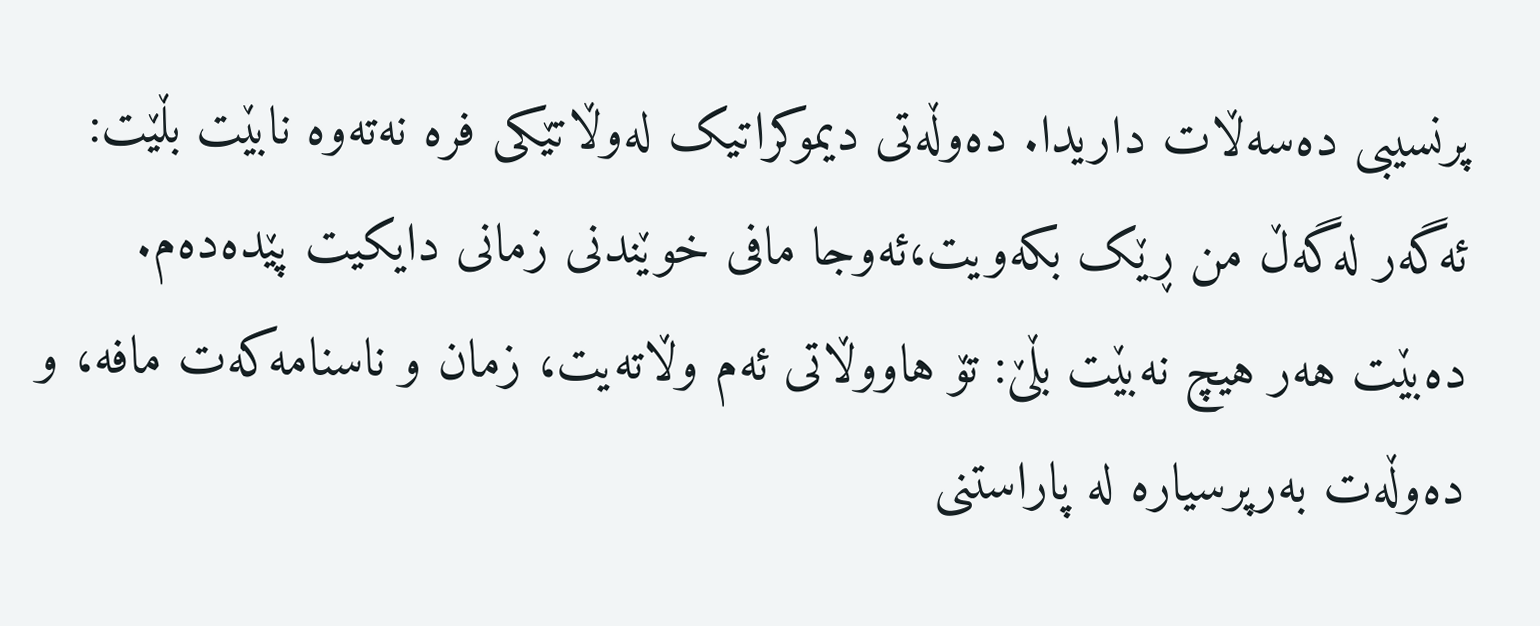پرنسیبی دەسەڵات داریدا. دەوڵەتی دیموکراتیک لەوڵاتێکی فرە نەتەوە نابێت بڵێت: ئەگەر لەگەڵ من ڕێک بکەویت،ئەوجا مافی خوێندنی زمانی دایکیت پێدەدەم.
دەبێت هەر هیچ نەبێت بڵێ: تۆ هاووڵاتی ئەم وڵاتەیت، زمان و ناسنامەکەت مافە، و دەوڵەت بەرپرسیارە لە پاراستنی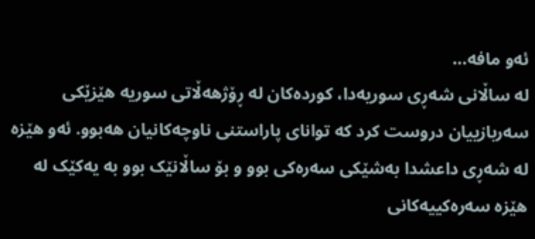ئەو مافە…
لە ساڵانی شەڕی سوریەدا، کوردەکان لە ڕۆژهەڵاتی سوریە هێزێکی سەربازییان دروست کرد کە توانای پاراستنی ناوچەکانیان هەبوو. ئەو هێزە لە شەڕی داعشدا بەشێکی سەرەکی بوو و بۆ ساڵانێک بوو بە یەکێک لە هێزە سەرەکییەکانی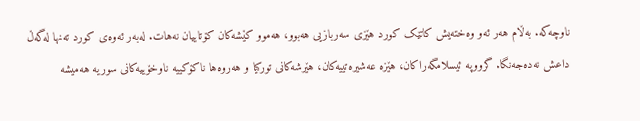ناوچەکە. بەڵام هەر ئەو وەختەیش کاتێک کورد هێزی سەربازیی هەبوو، هەموو کێشەکان کۆتاییان نەهات. لەبەر ئەوەی کورد تەنها لەگەڵ داعش نەدەجەنگا. گرووپە ئیسلامگەراکان، هێزە عەشیرەتییەکان، هێرشەکانی تورکیا و هەروەها ناکۆکییە ناوخۆییەکانی سوریە هەمیشە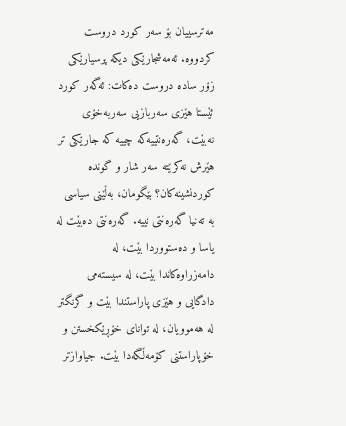مەترسییان بۆ سەر کورد دروست کردووە. ئەمەشجارێکی دیکە پرسیارێکی زۆر سادە دروست دەکات: ئەگەر کورد ئێستا هێزی سەربازیی سەربەخۆی نەبێت، گەرەنتییەکە چییە کە جارێکی تر هێرش نەکرێتە سەر شار و گوندە کوردنشینەکان؟ بێگومان، بەڵێنی سیاسی بە تەنیا گەرەنتی نییە. گەرەنتی دەبێت لە یاسا و دەستووردا بێت، لە دامەزراوەکاندا بێت، لە سیستەمی دادگایی و هێزی پاراستندا بێت و گرنگتر لە هەموویان، لە توانای خۆڕێکخستن و خۆپاراستنی کۆمەڵگەدا بێت. جیاوازتر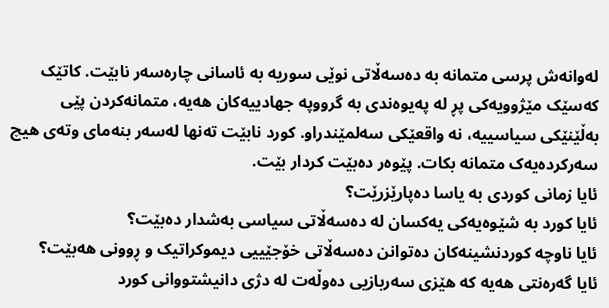لەوانەش پرسی متمانە بە دەسەڵاتی نوێی سوریە بە ئاسانی چارەسەر نابێت. کاتێک کەسێک مێژوویەکی پڕ لە پەیوەندی بە گرووپە جهادییەکان هەیە، متمانەکردن پێی بەڵێنێکی سیاسییە، نە واقعێکی سەلمێندراو. کورد نابێت تەنها لەسەر بنەمای وتەی هیچ سەرکردەیەک متمانە بکات. پێوەر دەبێت کردار بێت.
ئایا زمانی کوردی بە یاسا دەپارێزرێت؟
ئایا کورد بە شێوەیەکی یەکسان لە دەسەڵاتی سیاسی بەشدار دەبێت؟
ئایا ناوچە کوردنشینەکان دەتوانن دەسەڵاتی خۆجێییی دیموکراتیک و ڕوونی هەبێت؟
ئایا گەرەنتی هەیە کە هێزی سەربازیی دەوڵەت لە دژی دانیشتووانی کورد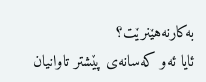بەکارنەهێنرێت؟
ئایا ئەو کەسانەی پێشتر تاوانیان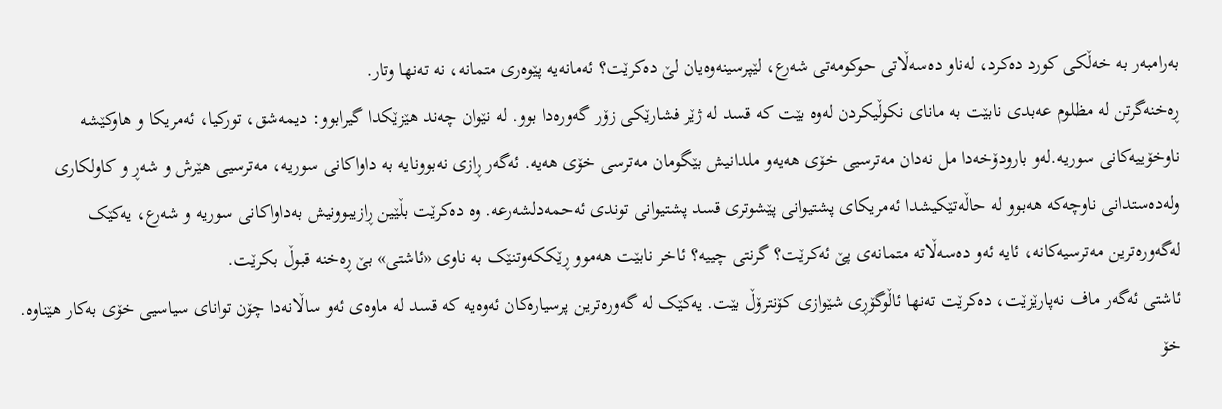بەرامبەر بە خەڵکی کورد دەکرد، لەناو دەسەڵاتی حوکومەتی شەرع، لێپرسینەوەیان لێ دەکرێت؟ ئەمانەیە پێوەری متمانە، نە تەنها وتار.
ڕەخنەگرتن لە مظلوم عەبدی نابێت بە مانای نکوڵیکردن لەوە بێت کە قسد لە ژێر فشارێکی زۆر گەورەدا بوو. لە نێوان چەند هێزێکدا گیرابوو: دیمەشق، تورکیا، ئەمریکا و هاوکێشە ناوخۆییەکانی سوریە.لەو بارودۆخەدا مل نەدان مەترسیی خۆی هەیەو ملدانیش بێگومان مەترسی خۆی هەیە. ئەگەر ڕازی نەبوونایە بە داواکانی سوریە، مەترسیی هێرش و شەڕ و کاولکاری ولەدەستدانی ناوچەکە هەبوو لە حاڵەتێکیشدا ئەمریکای پشتیوانی پێشوتری قسد پشتیوانی توندی ئەحمەدلشەرعە. وە دەکرێت بڵێین ڕازیبوونیش بەداواکانی سوریە و شەرع، یەکێک لەگەورەترین مەترسیەکانە، ئایە ئەو دەسەڵاتە متمانەی پێ ئەکرێت؟ گرنتی چییە؟ ئاخر نابێت هەموو ڕێککەوتنێک بە ناوی «ئاشتی» بێ ڕەخنە قبوڵ بکرێت.
ئاشتی ئەگەر ماف نەپارێزێت، دەکرێت تەنها ئاڵوگۆڕی شێوازی کۆنترۆڵ بێت. یەکێک لە گەورەترین پرسیارەکان ئەوەیە کە قسد لە ماوەی ئەو ساڵانەدا چۆن توانای سیاسیی خۆی بەکار هێناوە. خۆ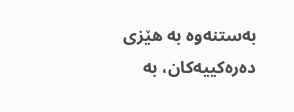بەستنەوە بە هێزی دەرەکییەکان، بە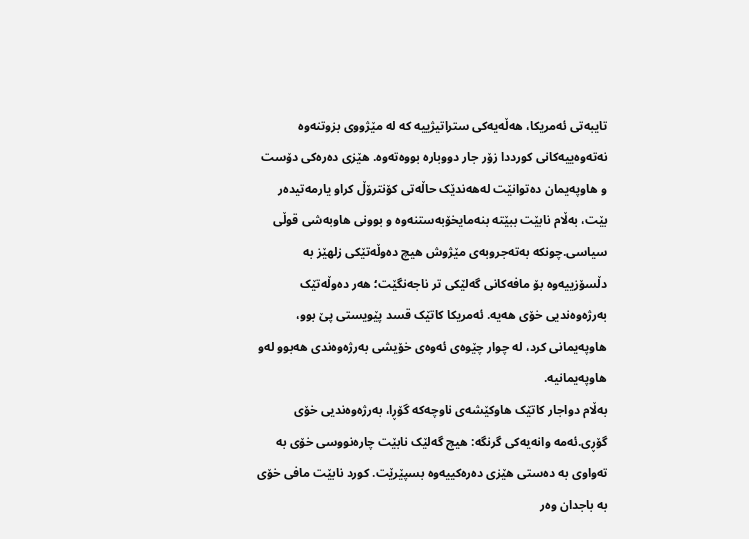تایبەتی ئەمریکا، هەڵەیەکی ستراتیژییە کە لە مێژووی بزوتنەوە نەتەوەییەکانی کورددا زۆر جار دووبارە بووەتەوە. هێزی دەرەکی دۆست و هاوپەیمان دەتوانێت لەهەندێک حاڵەتی کۆنترۆڵ کراو یارمەتیدەر بێت، بەڵام نابێت ببێتە بنەمایخۆبەستنەوە و بوونی هاوبەشی قوڵی سیاسی.چونکە بەتەجروبەی مێژوش هیچ دەوڵەتێکی زلهێز بە دڵسۆزییەوە بۆ مافەکانی گەلێکی تر ناجەنگێت؛ هەر دەوڵەتێک بەرژەوەندیی خۆی هەیە. ئەمریکا کاتێک قسد پێویستی پێ بوو، هاوپەیمانی کرد، لە چوار چێوەی ئەوەی خۆیشی بەرژەوەندی هەبوو لەو هاوپەیمانیە.
بەڵام دواجار کاتێک هاوکێشەی ناوچەکە گۆڕا، بەرژەوەندیی خۆی گۆڕی.ئەمە وانەیەکی گرنگە: هیچ گەلێک نابێت چارەنووسی خۆی بە تەواوی بە دەستی هێزی دەرەکییەوە بسپێرێت. کورد نابێت مافی خۆی بە باجدان وەر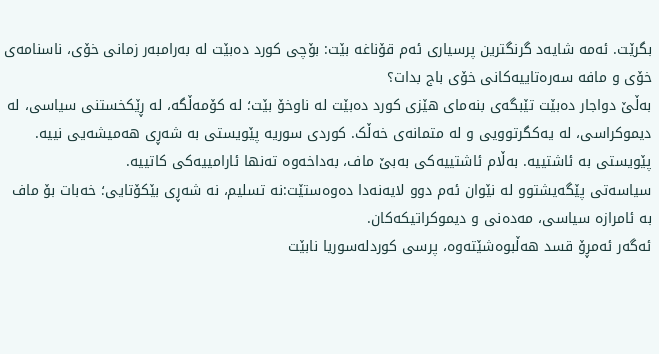بگرێت. ئەمە شایەد گرنگترین پرسیاری ئەم قۆناغە بێت: بۆچی کورد دەبێت لە بەرامبەر زمانی خۆی، ناسنامەی خۆی و مافە سەرەتاییەکانی خۆی باج بدات؟
بەڵێ دواجار دەبێت تێبگەی بنەمای هێزی کورد دەبێت لە ناوخۆ بێت؛ لە کۆمەڵگە، لە ڕێکخستنی سیاسی، لە دیموکراسی، لە یەکگرتوویی و لە متمانەی خەڵک. کوردی سوریە پێویستی بە شەڕی هەمیشەیی نییە. پێویستی بە ئاشتییە. بەڵام ئاشتییەکی بەبێ ماف، بەداخەوە تەنها ئارامییەکی کاتییە.
سیاسەتی پێگەیشتوو لە نێوان ئەم دوو لایەنەدا دەوەستێت:نە تسلیم، نە شەڕی بێکۆتایی؛ خەبات بۆ ماف بە ئامرازە سیاسی، مەدەنی و دیموکراتیکەکان.
ئەگەر ئەمڕۆ قسد هەڵبوەشێتەوە، پرسی کوردلەسوریا نابێت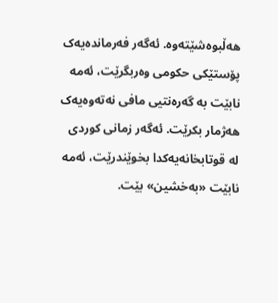هەڵبوەشێتەوە. ئەگەر فەرماندەیەک پۆستێکی حکومی وەربگرێت، ئەمە نابێت بە گەرەنتیی مافی نەتەوەیەک هەژمار بکرێت. ئەگەر زمانی کوردی لە قوتابخانەیەکدا بخوێندرێت، ئەمە نابێت «بەخشین» بێت.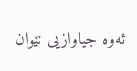ئەوە جیاوازیی نێوان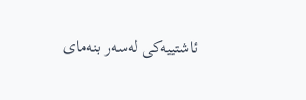ئاشتییەکی لەسەر بنەمای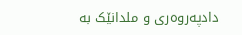دادپەروەری و ملدانێک بە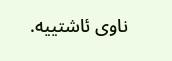ناوی ئاشتییە.